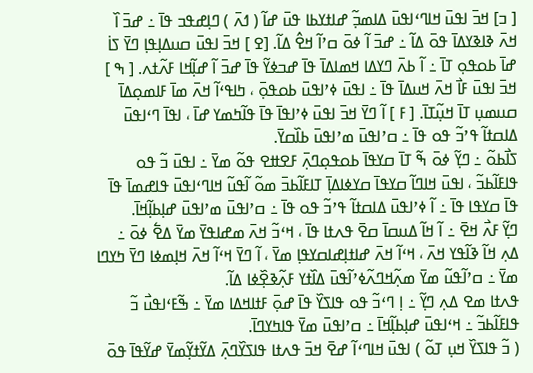[ ߏ] ߞߏ߫ ߊߟߎ߫ ߞߊߣߵߊߟߎ߫ ߡߊߘߏ߲߬ ߝߊߙߌߕߊ ߟߎ߫ ߝߊ߬ ( ߗߍ߫ ) ߣߊ߲ߝߟߏ ߟߊ߫ ߸ ߝߏ߫ ߊ߰ ߞߍ߫ ߢߊߢߌߡߊ߫ ߟߋ߫ ߡߊ߬ ߸ ߝߏ߫ ߊ߬ ߦߋ߫ ߛߴߊ߬ ߞߐ߮ ߡߊ߬. [ߐ ] ߞߏ߫ ߊߟߎ߫ ߛߎߡߊ߲ߟߊ߲ ߣߌ߫ ߖߊ߭ ߝߊ߫ ߕߋߟߋ߲ ߠߊ߫ ߸ ߊ߬ ߕߍ߫ ߣߌߡߊ ߞߘߊߡߊ߫ ߟߊ߫ ߝߏߦߌ߬ ߟߊ߫ ߝߏ߫ ߊ߬ ߝߊ߲߬ߞߊ ߓߍ߬ߙߍ. [ ߒ ] ߞߏ߫ ߊߟߎ߫ ߓߊ߯ ߞߍ߫ ߞߎߡߊ߫ ߟߊ߫ ߸ ߊߟߎ߫ ߦߴߊߟߎ߫ ߕߋߟߋ߲߫ ، ߤߊߟߵߊ߬ ߞߍ߫ ߘߊ߫ ߓߊߘߋ߲ߡߊ߫ ߛߎߘߎ߲ ߠߊ߫ ߞߎ߲߬ߠߊ߫. [ ߓ ] ߊ߬ ߣߌ߫ ߞߏ߫ ߊߟߎ߫ ߦߴߊߟߊ߫ ߟߊ߫ ߟߊ߬ߤߘߌ ߝߊ߫ ، ߊߟߊ߫ ߣߵߊߟߎ߫ ߡߊߛߙߊ߬ ߟߴߏ߬ ߟߋ ߟߊ߫ ߸ ߛߴߊߟߎ߫ ߘߴߊߟߎ߫ ߕߊ߰ߛߌ߫.
ߖߊ߯ߕߋ߬ ߸ ߣߌ߲߬ ߦߋ߫ ߒ߬ ߠߊ߫ ߛߌߟߊ߫ ߕߋߟߋ߲ߣߍ߲߫ ߓߐߚߐ ߟߋ߬ ߘߌ߫ ߸ ߊߟߎ߫ ߏ߬ ߟߋ ߟߊߓߊ߬ߕߏ߬ ، ߊߟߎ߫ ߞߊߣߊ߬ ߛߌߟߊ߫ ߛߌߦߊߡߊ߲߫ ߠߊߓߊ߬ߕߏ߫ ߘߋ߬ ߊ߬ߟߎ߬ ߞߊߣߵߊߟߎ߫ ߟߊߝߘߊ߫ ߟߊ߫ ߟߊ߫ ߛߌߟߊ ߟߊ߫ ߸ ߊ߬ ߦߴߊߟߎ߫ ߡߊߛߙߊ߬ ߟߴߏ߬ ߟߋ ߟߊ߫ ߸ ߛߴߊߟߎ߫ ߘߴߊߟߎ߫ ߝߊ߲ߕߊ߲߬ߞߊ߫.
ߣߌ߲߬ ߓߍ߯ ߞߐ߫ ߸ ߊ߬ ߞߊ߬ ߡߎߛߊ߫ ߛߐ߫ ߟߍߙߊ ߟߊ߫ ، ߞߵߏ߬ ߞߍ߫ ߘߝߊߟߌ߫ ߘߌ߫ ߡߐ߱ ߦߋ߫ ߸ ߡߍ߲ ߞߊ߬ ߢߊ߬ߟߌ ߞߍ߫ ، ߞߵߊ߬ ߞߍ߫ ߝߊߙߊ߲ߝߊߛߌߟߊ߲ ߘߌ߫ ، ߊ߬ ߣߌ߫ ߞߵߊ߬ ߞߍ߫ ߞߊ߲ߘߦߊ ߣߌ߫ ߤߌߣߊ ߘߌ߫ ߸ ߛߴߊ߬ߟߎ߬ ߘߌ߫ ߘߍ߲߬ߞߣߍ߬ߦߴߊ߬ߟߎ߫ ߡߊ߰ߙߌ ߓߍ߲߬ߢߐ߲߰ߦߊ ߡߊ߬.
ߟߍߙߊ ߘߐ ߡߍ߲ ߣߌ߲߬ ߸ ߊ߲ ߣߵߏ߬ ߟߋ ߟߊߖߌ߰ ߟߊ߫ ߝߋ߲߫ ߓߙߊߞߡߊ ߘߌ߫ ߸ ߒ߬ߓߵߊߟߎ߯ ߏ߬ ߟߊߓߊ߬ߕߏ߬ ߸ ߞߵߊߟߎ߫ ߝߊ߲ߕߊ߲߬ߞߊ߫ ߸ ߛߴߊߟߎ߫ ߘߌ߫ ߟߊߤߌߣߊ߫.
( ߏ߬ ߟߊߖߌ߰ ߞߎ߲ ߠߋ߬ ) ߊߟߎ߫ ߞߊߣߵߊ߬ ߝߐ߫ ߞߏ߫ ߟߍߙߊ ߟߊߖߌ߰ߣߍ߲߫ ߡߌ߬ߙߌ߲߬ߘߌ߫ ߝߌ߬ߟߊ߫ ߟߋ߫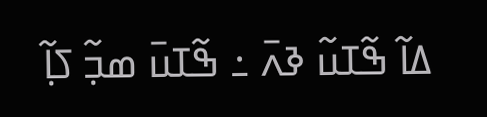ߡߊ߬ ߒ߬ߠߎ߬ ߢߍ߫ ߸ ߒ߬ߠߎ߫ ߘߏ߲߬ ߖߊ߲߬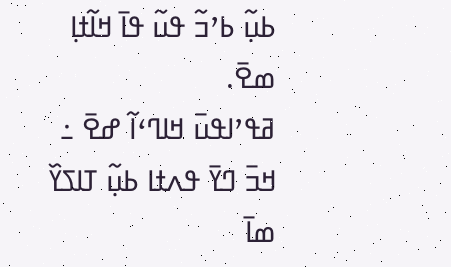ߕߎ߲߬ ߕߴߏ߬ ߟߎ߬ ߟߊ߫ ߞߊ߬ߙߊ߲ ߘߐ߫.
ߥߟߴߊߟߎ߫ ߞߊߣߵߊ߬ ߝߐ߫ ߸ ߞߏ߫ ߣߌ߫ ߟߍߙߊ ߕߎ߲߬ ߠߊߖߌ߰ ߘߊ߫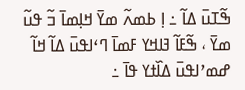ߒ߬ߠߎ߫ ߡߊ߬ ߸ ߊ߲ ߕߘߍ߬ ߘߌ߫ ߞߊ߲ߘߊ߫ ߏ߬ ߟߎ߬ ߘߌ߫ ، ߒ߬ߓߊ߬ ߔߊߞߌ ߓߘߊ߫ ߣߵߊߟߎ߫ ߡߊ߬ ߞߊ߬ ߝߘߴߊߟߎ߫ ߡߊ߰ߙߌ ߟߊ߫ ߸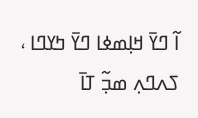ߊ߬ ߣߌ߫ ߞߊ߲ߘߦߊ ߣߌ߫ ߤߌߣߊ ، ߖߍߣߍ߲ ߘߏ߲߬ ߠߊ߫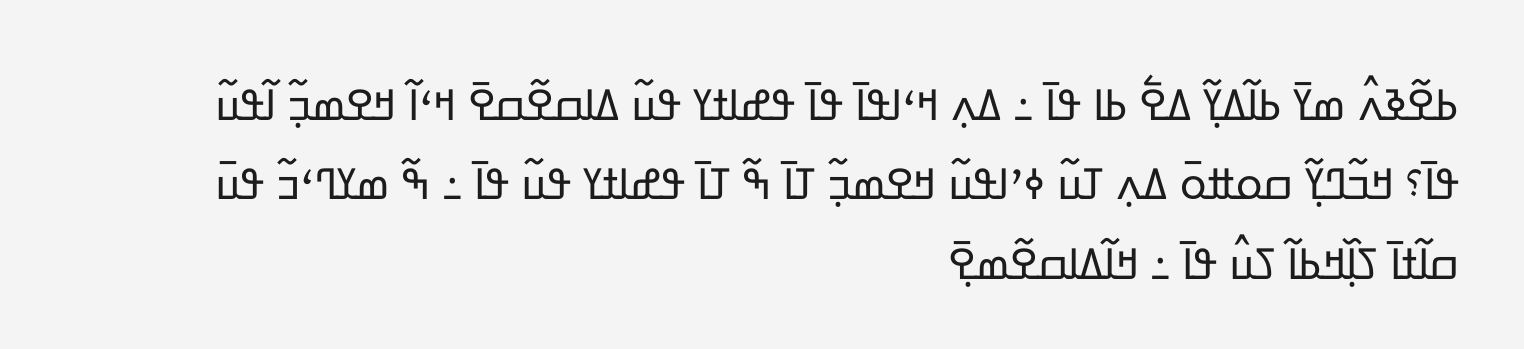ߕߐ߬ߢߍ߮ ߘߌ߫ ߕߊ߬ߡߌ߲߬ ߡߐ߱ ߕߊ ߟߊ߫ ߸ ߡߍ߲ ߞߵߊߟߊ߫ ߟߊ߫ ߟߝߊߙߌ ߟߎ߬ ߡߊߛߐ߬ߛߐ߫ ߞߵߊ߬ ߞߐߘߏ߲߬ ߊ߬ߟߎ߬ ߟߊ߫؟ ߞߏ߬ߣߌ߲߬ ߛߋߚߋ߫ ߡߍ߲ ߠߎ߬ ߦߴߊߟߎ߬ ߞߐߘߏ߲߬ ߠߊ߫ ߒ߬ ߠߊ߫ ߟߝߊߙߌ ߟߎ߬ ߟߊ߫ ߸ ߒ߬ ߘߌߣߵߏ߬ ߟߎ߫ ߛߊ߬ߙߊ߫ ߖߊ߲߰ߞߕߊ߬ ߖߎ߮ ߟߊ߫ ߸ ߞߊ߬ߡߊߛߐ߬ߘߐ߲߫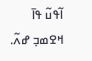ߊ߬ߟߎ߬ ߟߊ߫ ߞߐߘߏ߲ ߝߍ߬.